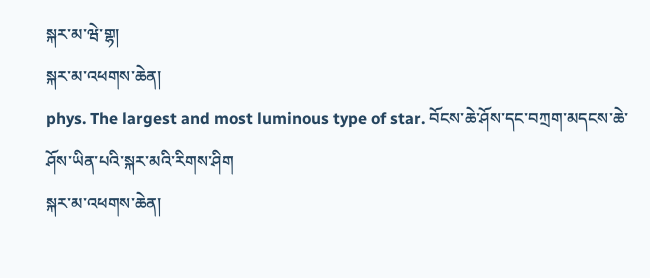སྐར་མ་ཝེ་གྷ།
སྐར་མ་འཕགས་ཆེན།
phys. The largest and most luminous type of star. བོངས་ཆེ་ཤོས་དང་བཀྲག་མདངས་ཆེ་ཤོས་ཡིན་པའི་སྐར་མའི་ཪིགས་ཤིག
སྐར་མ་འཕགས་ཆེན།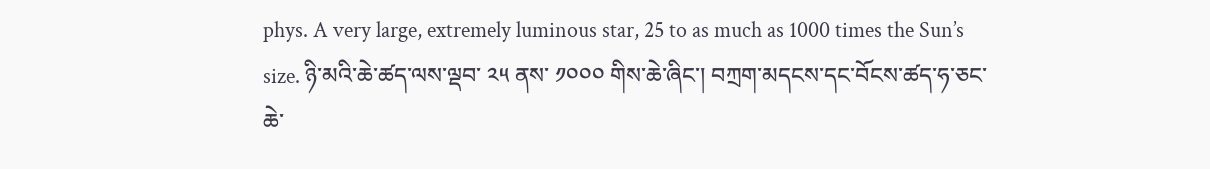phys. A very large, extremely luminous star, 25 to as much as 1000 times the Sun’s size. ཉི་མའི་ཆེ་ཚད་ལས་ལྡབ་ ༢༥ ནས་ ༡༠༠༠ གིས་ཆེ་ཞིང་། བཀྲག་མདངས་དང་བོངས་ཚད་ཧ་ཅང་ཆེ་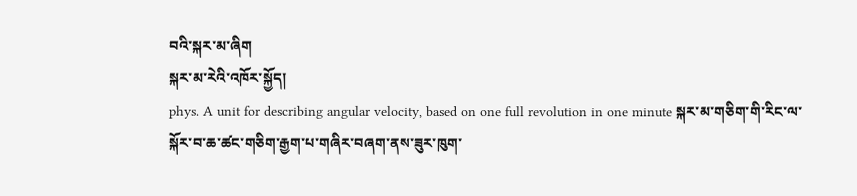བའི་སྐར་མ་ཞིག
སྐར་མ་རེའི་འཁོར་སྐྱོད།
phys. A unit for describing angular velocity, based on one full revolution in one minute སྐར་མ་གཅིག་གི་རིང་ལ་སྐོར་བ་ཆ་ཚང་གཅིག་རྒྱག་པ་གཞིར་བཞག་ནས་ཟུར་ཁུག་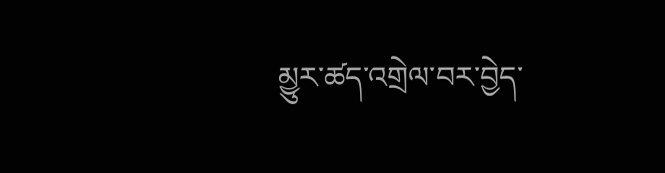མྱུར་ཚད་འགྲེལ་བར་བྱེད་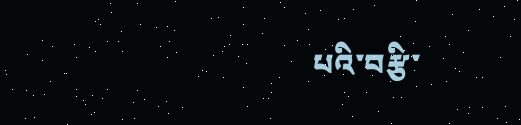པའི་བརྩི་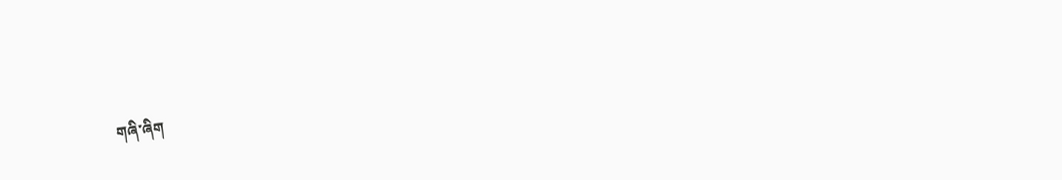གཞི་ཞིག